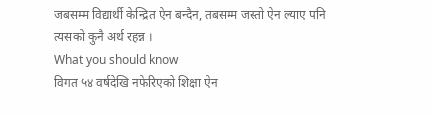जबसम्म विद्यार्थी केन्द्रित ऐन बन्दैन, तबसम्म जस्तो ऐन ल्याए पनि त्यसको कुनै अर्थ रहन्न ।
What you should know
विगत ५४ वर्षदेखि नफेरिएको शिक्षा ऐन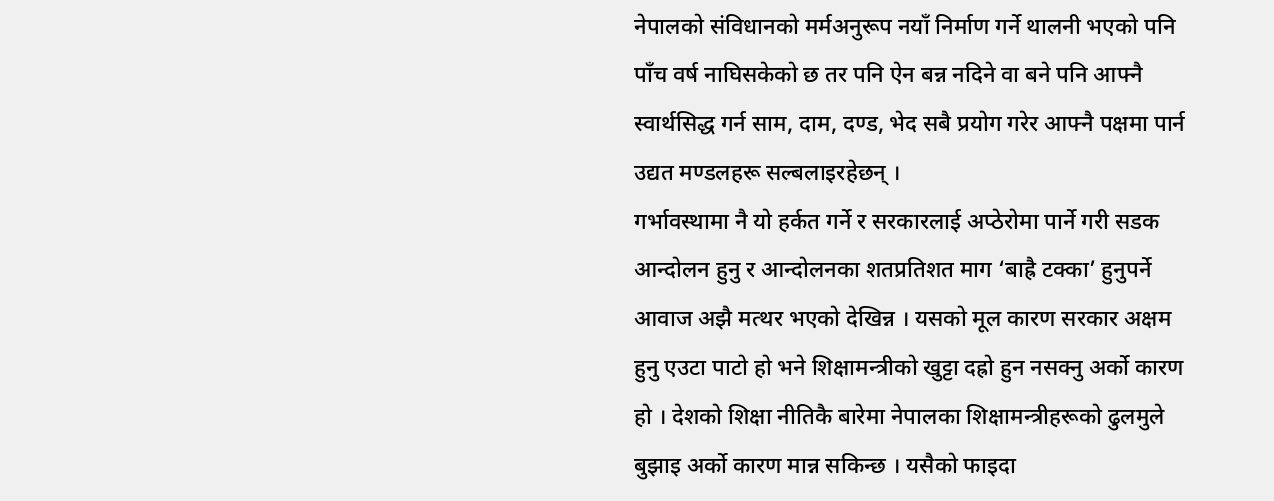नेपालको संविधानको मर्मअनुरूप नयाँ निर्माण गर्ने थालनी भएको पनि पाँच वर्ष नाघिसकेको छ तर पनि ऐन बन्न नदिने वा बने पनि आफ्नै स्वार्थसिद्ध गर्न साम, दाम, दण्ड, भेद सबै प्रयोग गरेर आफ्नै पक्षमा पार्न उद्यत मण्डलहरू सल्बलाइरहेछन् ।
गर्भावस्थामा नै यो हर्कत गर्ने र सरकारलाई अप्ठेरोमा पार्ने गरी सडक आन्दोलन हुनु र आन्दोलनका शतप्रतिशत माग ‘बाह्रै टक्का’ हुनुपर्ने आवाज अझै मत्थर भएको देखिन्न । यसको मूल कारण सरकार अक्षम हुनु एउटा पाटो हो भने शिक्षामन्त्रीको खुट्टा दह्रो हुन नसक्नु अर्को कारण हो । देशको शिक्षा नीतिकै बारेमा नेपालका शिक्षामन्त्रीहरूको ढुलमुले बुझाइ अर्को कारण मान्न सकिन्छ । यसैको फाइदा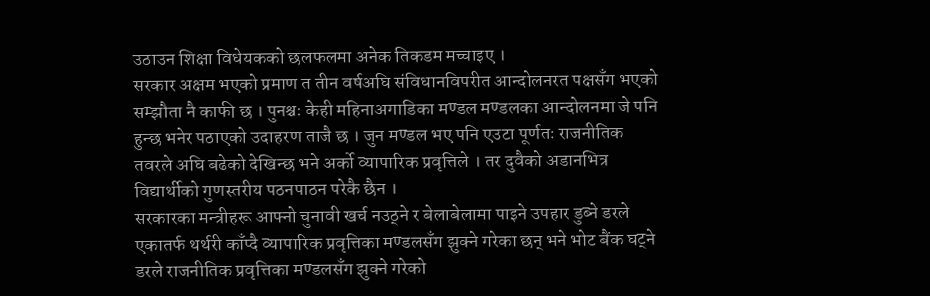उठाउन शिक्षा विधेयकको छलफलमा अनेक तिकडम मच्चाइए ।
सरकार अक्षम भएको प्रमाण त तीन वर्षअघि संविधानविपरीत आन्दोलनरत पक्षसँग भएको सम्झौता नै काफी छ । पुनश्चः केही महिनाअगाडिका मण्डल मण्डलका आन्दोलनमा जे पनि हुन्छ भनेर पठाएको उदाहरण ताजै छ । जुन मण्डल भए पनि एउटा पूर्णतः राजनीतिक तवरले अघि बढेको देखिन्छ भने अर्को व्यापारिक प्रवृत्तिले । तर दुवैको अडानभित्र विद्यार्थीको गुणस्तरीय पठनपाठन परेकै छैन ।
सरकारका मन्त्रीहरू आफ्नो चुनावी खर्च नउठ्ने र बेलाबेलामा पाइने उपहार डुब्ने डरले एकातर्फ थर्थरी काँप्दै व्यापारिक प्रवृत्तिका मण्डलसँग झुक्ने गरेका छन् भने भोट बैंक घट्ने डरले राजनीतिक प्रवृत्तिका मण्डलसँग झुक्ने गरेको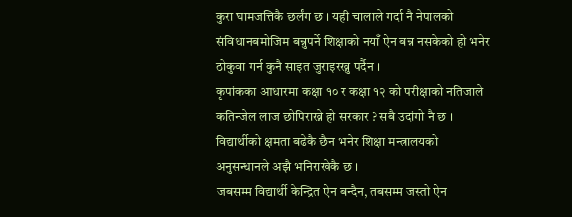कुरा घामजत्तिकै छर्लंग छ । यही चालाले गर्दा नै नेपालको संविधानबमोजिम बन्नुपर्ने शिक्षाको नयाँ ऐन बन्न नसकेको हो भनेर ठोकुवा गर्न कुनै साइत जुराइरख्नु पर्दैन ।
कृपांकका आधारमा कक्षा १० र कक्षा १२ को परीक्षाको नतिजाले कतिन्जेल लाज छोपिराख्ने हो सरकार ? सबै उदांगो नै छ । विद्यार्थीको क्षमता बढेकै छैन भनेर शिक्षा मन्त्रालयको अनुसन्धानले अझै भनिराखेकै छ ।
जबसम्म विद्यार्थी केन्द्रित ऐन बन्दैन, तबसम्म जस्तो ऐन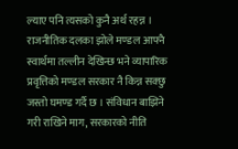ल्याए पनि त्यसको कुनै अर्थ रहन्न । राजनीतिक दलका झोले मण्डल आफ्नै स्वार्थमा तल्लीन देखिन्छ भने व्यापारिक प्रवृत्तिको मण्डल सरकार नै किन्न सक्छु जस्तो घमण्ड गर्दै छ । संविधान बाझिने गरी राखिने माग, सरकारको नीति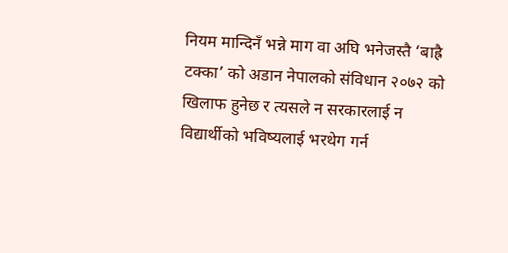नियम मान्दिनँ भन्ने माग वा अघि भनेजस्तै ‘बाह्रै टक्का’ को अडान नेपालको संविधान २०७२ को खिलाफ हुनेछ र त्यसले न सरकारलाई न विद्यार्थीको भविष्यलाई भरथेग गर्न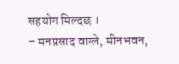सहयोग मिल्दछ ।
– मनप्रसाद वाग्ले, मीनभवन,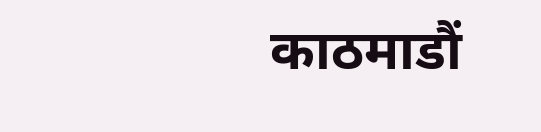काठमाडौं